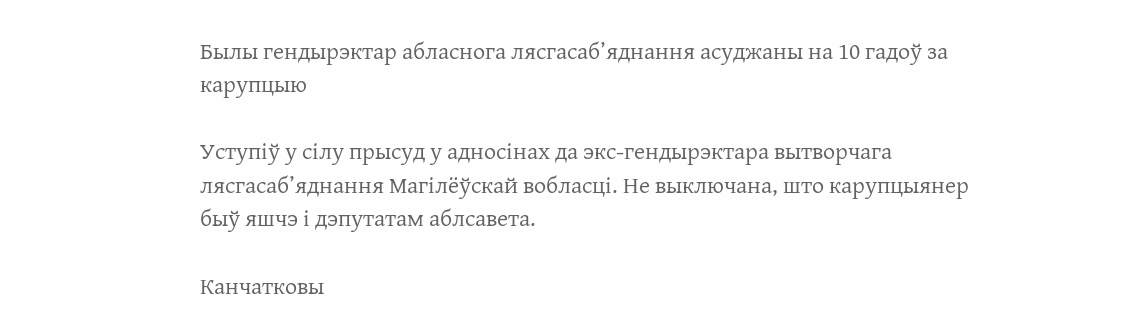Былы гендырэктар абласнога лясгасаб’яднання асуджаны на 10 гадоў за карупцыю

Уступіў у сілу прысуд у адносінах да экс-гендырэктара вытворчага лясгасаб’яднання Магілёўскай вобласці. Не выключана, што карупцыянер быў яшчэ і дэпутатам аблсавета.

Канчатковы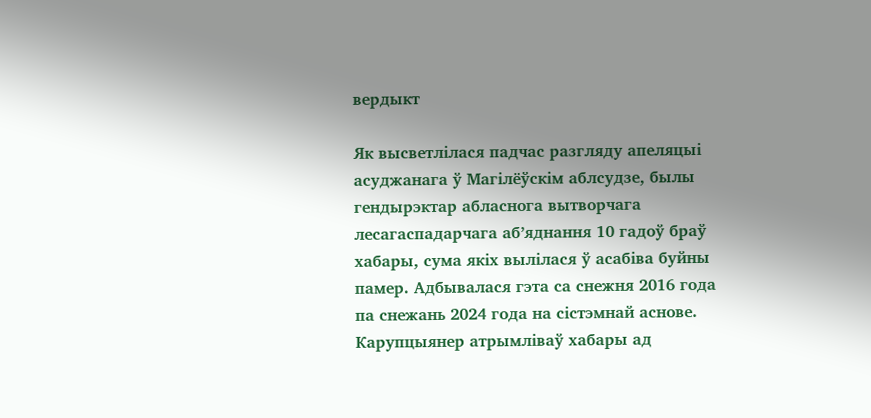вердыкт

Як высветлілася падчас разгляду апеляцыі асуджанага ў Магілёўскім аблсудзе, былы гендырэктар абласнога вытворчага лесагаспадарчага аб’яднання 10 гадоў браў хабары, сума якіх вылілася ў асабіва буйны памер. Адбывалася гэта са снежня 2016 года па снежань 2024 года на сістэмнай аснове. Карупцыянер атрымліваў хабары ад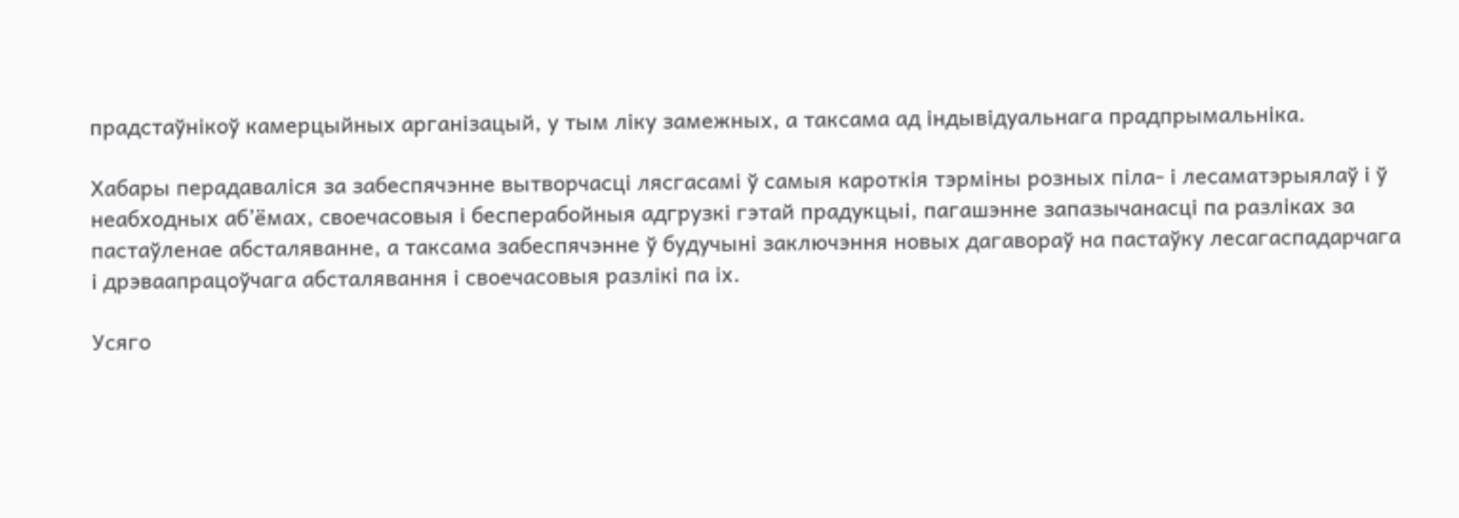прадстаўнікоў камерцыйных арганізацый, у тым ліку замежных, а таксама ад індывідуальнага прадпрымальніка.

Хабары перадаваліся за забеспячэнне вытворчасці лясгасамі ў самыя кароткія тэрміны розных піла- і лесаматэрыялаў і ў неабходных аб’ёмах, своечасовыя і бесперабойныя адгрузкі гэтай прадукцыі, пагашэнне запазычанасці па разліках за пастаўленае абсталяванне, а таксама забеспячэнне ў будучыні заключэння новых дагавораў на пастаўку лесагаспадарчага і дрэваапрацоўчага абсталявання і своечасовыя разлікі па іх.

Усяго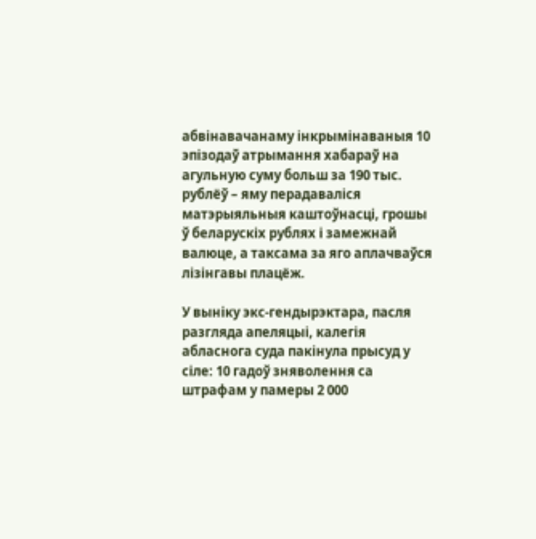абвінавачанаму інкрымінаваныя 10 эпізодаў атрымання хабараў на агульную суму больш за 190 тыс. рублёў – яму перадаваліся матэрыяльныя каштоўнасці, грошы ў беларускіх рублях і замежнай валюце, а таксама за яго аплачваўся лізінгавы плацёж.

У выніку экс-гендырэктара, пасля разгляда апеляцыі, калегія абласнога суда пакінула прысуд у сіле: 10 гадоў зняволення са штрафам у памеры 2 000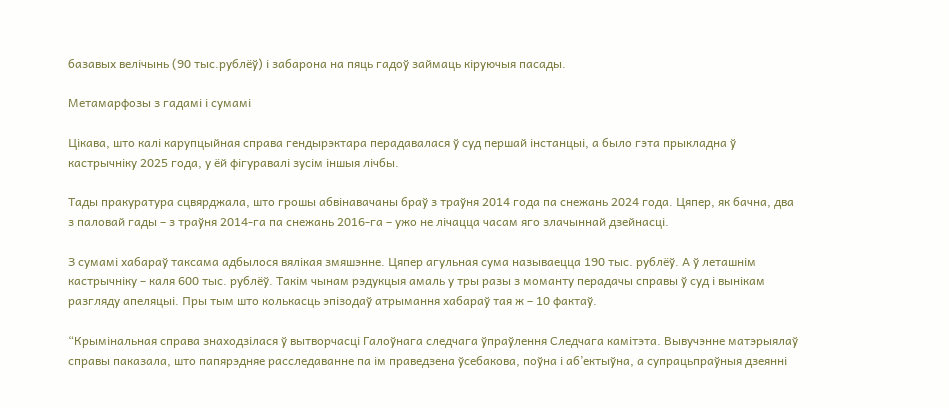базавых велічынь (90 тыс.рублёў) і забарона на пяць гадоў займаць кіруючыя пасады.

Метамарфозы з гадамі і сумамі

Цікава, што калі карупцыйная справа гендырэктара перадавалася ў суд першай інстанцыі, а было гэта прыкладна ў кастрычніку 2025 года, у ёй фігуравалі зусім іншыя лічбы.

Тады пракуратура сцвярджала, што грошы абвінавачаны браў з траўня 2014 года па снежань 2024 года. Цяпер, як бачна, два з паловай гады – з траўня 2014-га па снежань 2016-га – ужо не лічацца часам яго злачыннай дзейнасці.

З сумамі хабараў таксама адбылося вялікая змяшэнне. Цяпер агульная сума называецца 190 тыс. рублёў. А ў леташнім кастрычніку – каля 600 тыс. рублёў. Такім чынам рэдукцыя амаль у тры разы з моманту перадачы справы ў суд і вынікам разгляду апеляцыі. Пры тым што колькасць эпізодаў атрымання хабараў тая ж – 10 фактаў.

“Крымінальная справа знаходзілася ў вытворчасці Галоўнага следчага ўпраўлення Следчага камітэта. Вывучэнне матэрыялаў справы паказала, што папярэдняе расследаванне па ім праведзена ўсебакова, поўна і аб’ектыўна, а супрацьпраўныя дзеянні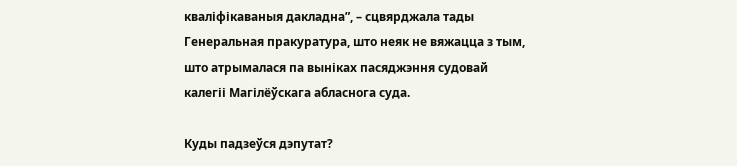кваліфікаваныя дакладна”, – сцвярджала тады Генеральная пракуратура, што неяк не вяжацца з тым, што атрымалася па выніках пасяджэння судовай калегіі Магілёўскага абласнога суда.

Куды падзеўся дэпутат?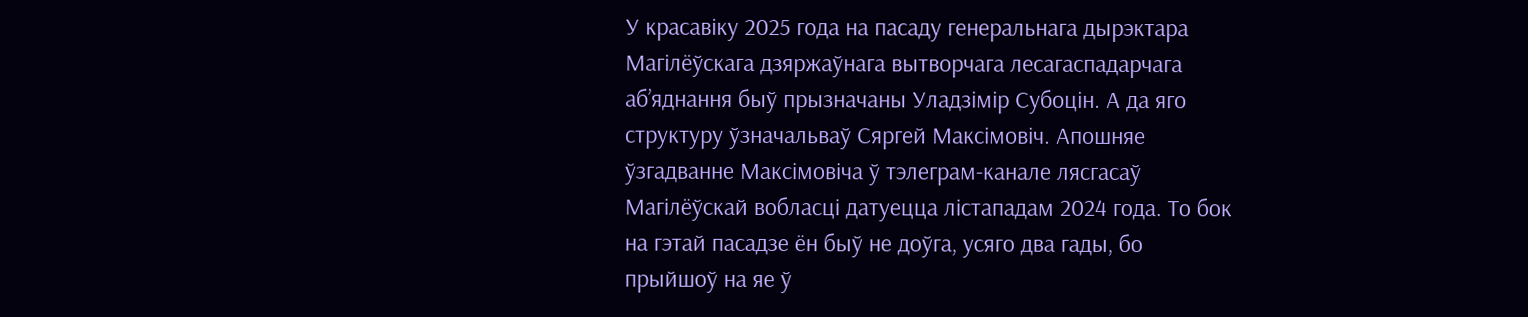У красавіку 2025 года на пасаду генеральнага дырэктара Магілёўскага дзяржаўнага вытворчага лесагаспадарчага аб’яднання быў прызначаны Уладзімір Субоцін. А да яго структуру ўзначальваў Сяргей Максімовіч. Апошняе ўзгадванне Максімовіча ў тэлеграм-канале лясгасаў Магілёўскай вобласці датуецца лістападам 2024 года. То бок на гэтай пасадзе ён быў не доўга, усяго два гады, бо прыйшоў на яе ў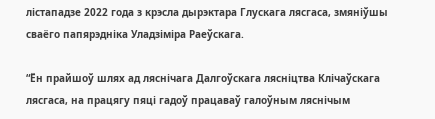лістападзе 2022 года з крэсла дырэктара Глускага лясгаса, змяніўшы сваёго папярэдніка Уладзіміра Раеўскага.

“Ён прайшоў шлях ад ляснічага Далгоўскага лясніцтва Клічаўскага лясгаса, на працягу пяці гадоў працаваў галоўным ляснічым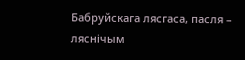Бабруйскага лясгаса, пасля – ляснічым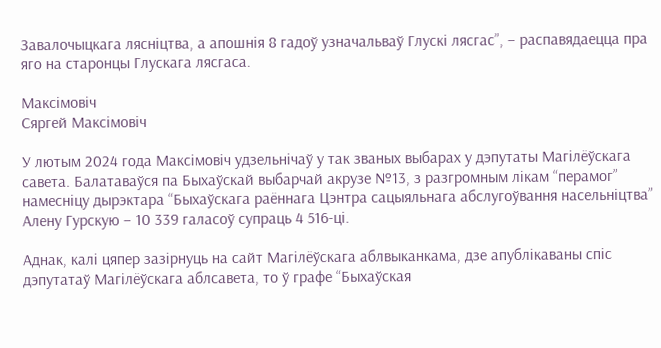Завалочыцкага лясніцтва, а апошнія 8 гадоў узначальваў Глускі лясгас”, – распавядаецца пра яго на старонцы Глускага лясгаса.

Максімовіч
Сяргей Максімовіч

У лютым 2024 года Максімовіч удзельнічаў у так званых выбарах у дэпутаты Магілёўскага савета. Балатаваўся па Быхаўскай выбарчай акрузе №13, з разгромным лікам “перамог” намесніцу дырэктара “Быхаўскага раённага Цэнтра сацыяльнага абслугоўвання насельніцтва” Алену Гурскую – 10 339 галасоў супраць 4 516-ці.

Аднак, калі цяпер зазірнуць на сайт Магілёўскага аблвыканкама, дзе апублікаваны спіс дэпутатаў Магілёўскага аблсавета, то ў графе “Быхаўская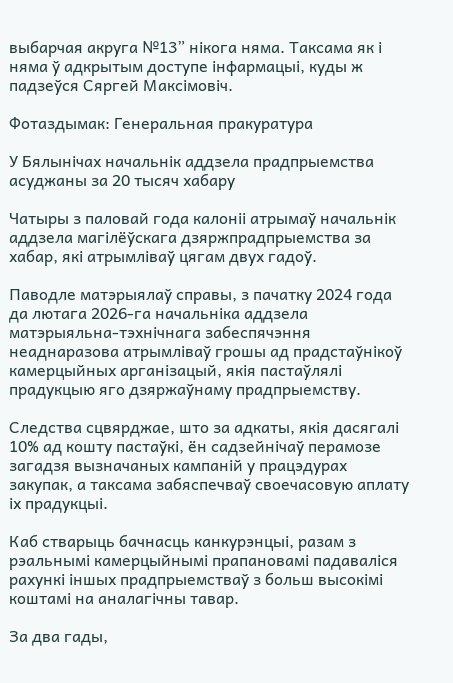выбарчая акруга №13” нікога няма. Таксама як і няма ў адкрытым доступе інфармацыі, куды ж падзеўся Сяргей Максімовіч.

Фотаздымак: Генеральная пракуратура

У Бялынічах начальнік аддзела прадпрыемства асуджаны за 20 тысяч хабару

Чатыры з паловай года калоніі атрымаў начальнік аддзела магілёўскага дзяржпрадпрыемства за хабар, які атрымліваў цягам двух гадоў.

Паводле матэрыялаў справы, з пачатку 2024 года да лютага 2026-га начальніка аддзела матэрыяльна-тэхнічнага забеспячэння неаднаразова атрымліваў грошы ад прадстаўнікоў камерцыйных арганізацый, якія пастаўлялі прадукцыю яго дзяржаўнаму прадпрыемству.

Следства сцвярджае, што за адкаты, якія дасягалі 10% ад кошту пастаўкі, ён садзейнічаў перамозе загадзя вызначаных кампаній у працэдурах закупак, а таксама забяспечваў своечасовую аплату іх прадукцыі.

Каб стварыць бачнасць канкурэнцыі, разам з рэальнымі камерцыйнымі прапановамі падаваліся рахункі іншых прадпрыемстваў з больш высокімі коштамі на аналагічны тавар.

За два гады,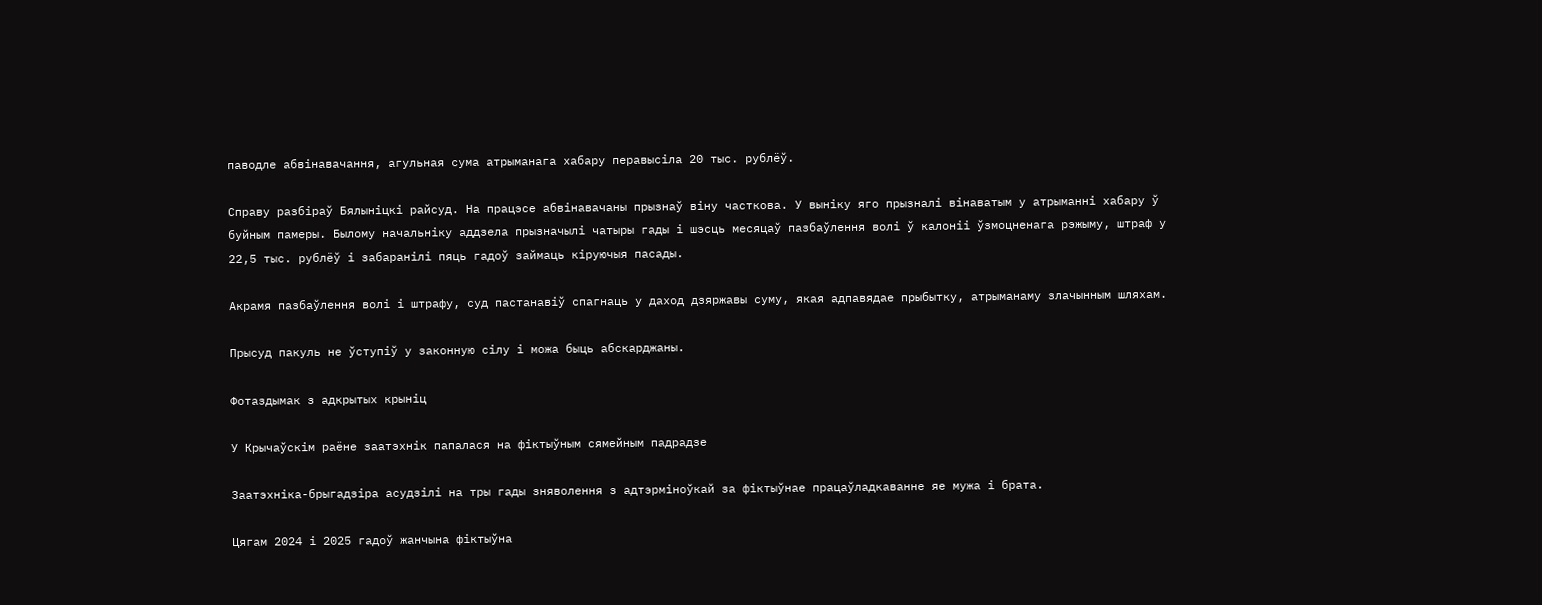паводле абвінавачання, агульная сума атрыманага хабару перавысіла 20 тыс. рублёў.

Справу разбіраў Бялыніцкі райсуд. На працэсе абвінавачаны прызнаў віну часткова. У выніку яго прызналі вінаватым у атрыманні хабару ў буйным памеры. Былому начальніку аддзела прызначылі чатыры гады і шэсць месяцаў пазбаўлення волі ў калоніі ўзмоцненага рэжыму, штраф у 22,5 тыс. рублёў і забаранілі пяць гадоў займаць кіруючыя пасады.

Акрамя пазбаўлення волі і штрафу, суд пастанавіў спагнаць у даход дзяржавы суму, якая адпавядае прыбытку, атрыманаму злачынным шляхам.

Прысуд пакуль не ўступіў у законную сілу і можа быць абскарджаны.

Фотаздымак з адкрытых крыніц

У Крычаўскім раёне заатэхнік папалася на фіктыўным сямейным падрадзе

Заатэхніка-брыгадзіра асудзілі на тры гады зняволення з адтэрміноўкай за фіктыўнае працаўладкаванне яе мужа і брата.

Цягам 2024 і 2025 гадоў жанчына фіктыўна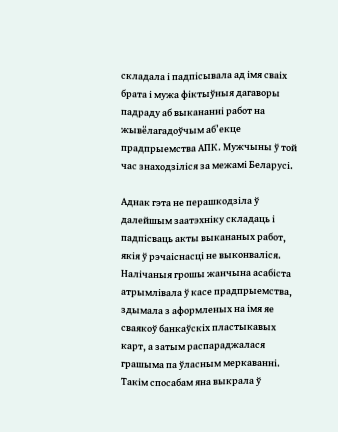складала і падпісывала ад імя сваіх брата і мужа фіктыўныя дагаворы падраду аб выкананні работ на жывёлагадоўчым аб’екце прадпрыемства АПК. Мужчыны ў той час знаходзіліся за межамі Беларусі.

Аднак гэта не перашкодзіла ў далейшым заатэхніку складаць і падпісваць акты выкананых работ, якія ў рэчаіснасці не выконваліся. Налічаныя грошы жанчына асабіста атрымлівала ў касе прадпрыемства, здымала з аформленых на імя яе сваякоў банкаўскіх пластыкавых карт, а затым распараджалася грашыма па ўласным меркаванні. Такім спосабам яна выкрала ў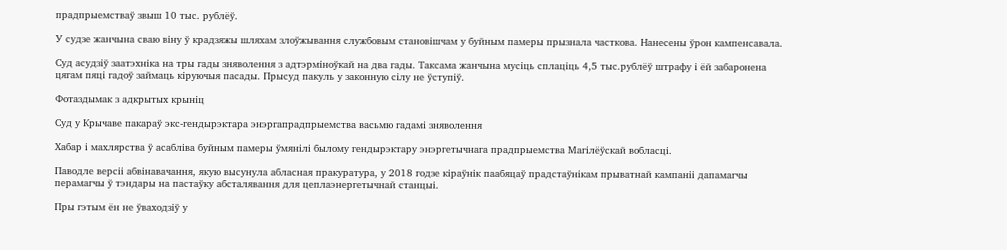прадпрыемстваў звыш 10 тыс. рублёў.

У судзе жанчына сваю віну ў крадзяжы шляхам злоўжывання службовым становішчам у буйным памеры прызнала часткова. Нанесены ўрон кампенсавала.

Суд асудзіў заатэхніка на тры гады зняволення з адтэрміноўкай на два гады. Таксама жанчына мусіць сплаціць 4,5 тыс.рублёў штрафу і ёй забаронена цягам пяці гадоў займаць кіруючыя пасады. Прысуд пакуль у законную сілу не ўступіў.

Фотаздымак з адкрытых крыніц

Суд у Крычаве пакараў экс-гендырэктара энэргапрадпрыемства васьмю гадамі зняволення

Хабар і махлярства ў асабліва буйным памеры ўмянілі былому гендырэктару энэргетычнага прадпрыемства Магілёўскай вобласці.

Паводле версіі абвінавачання, якую высунула абласная пракуратура, у 2018 годзе кіраўнік паабяцаў прадстаўнікам прыватнай кампаніі дапамагчы перамагчы ў тэндары на пастаўку абсталявання для цеплаэнергетычнай станцыі.

Пры гэтым ён не ўваходзіў у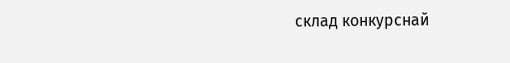склад конкурснай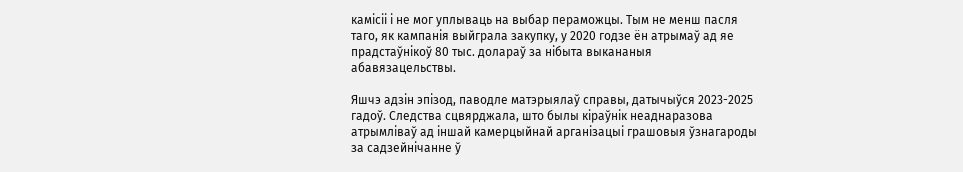камісіі і не мог уплываць на выбар пераможцы. Тым не менш пасля таго, як кампанія выйграла закупку, у 2020 годзе ён атрымаў ад яе прадстаўнікоў 80 тыс. долараў за нібыта выкананыя абавязацельствы.

Яшчэ адзін эпізод, паводле матэрыялаў справы, датычыўся 2023-2025 гадоў. Следства сцвярджала, што былы кіраўнік неаднаразова атрымліваў ад іншай камерцыйнай арганізацыі грашовыя ўзнагароды за садзейнічанне ў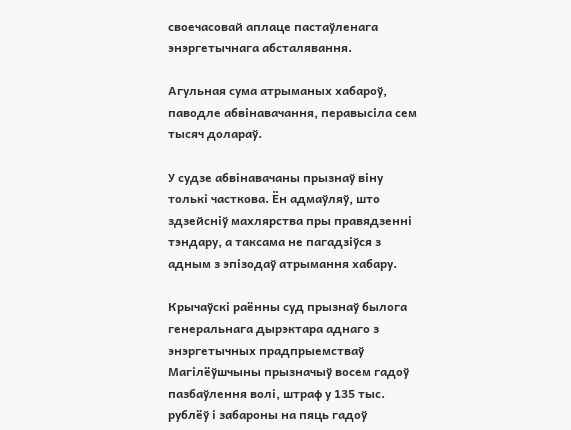своечасовай аплаце пастаўленага энэргетычнага абсталявання.

Агульная сума атрыманых хабароў, паводле абвінавачання, перавысіла сем тысяч долараў.

У судзе абвінавачаны прызнаў віну толькі часткова. Ён адмаўляў, што здзейсніў махлярства пры правядзенні тэндару, а таксама не пагадзіўся з адным з эпізодаў атрымання хабару.

Крычаўскі раённы суд прызнаў былога генеральнага дырэктара аднаго з энэргетычных прадпрыемстваў Магілёўшчыны прызначыў восем гадоў пазбаўлення волі, штраф у 135 тыс. рублёў і забароны на пяць гадоў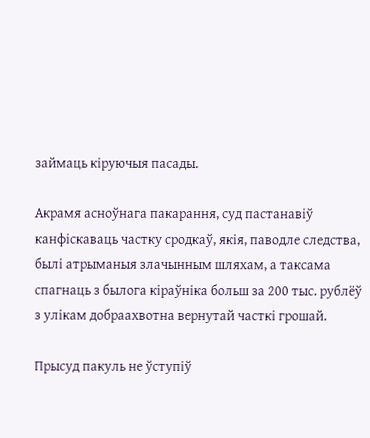займаць кіруючыя пасады.

Акрамя асноўнага пакарання, суд пастанавіў канфіскаваць частку сродкаў, якія, паводле следства, былі атрыманыя злачынным шляхам, а таксама спагнаць з былога кіраўніка больш за 200 тыс. рублёў з улікам добраахвотна вернутай часткі грошай.

Прысуд пакуль не ўступіў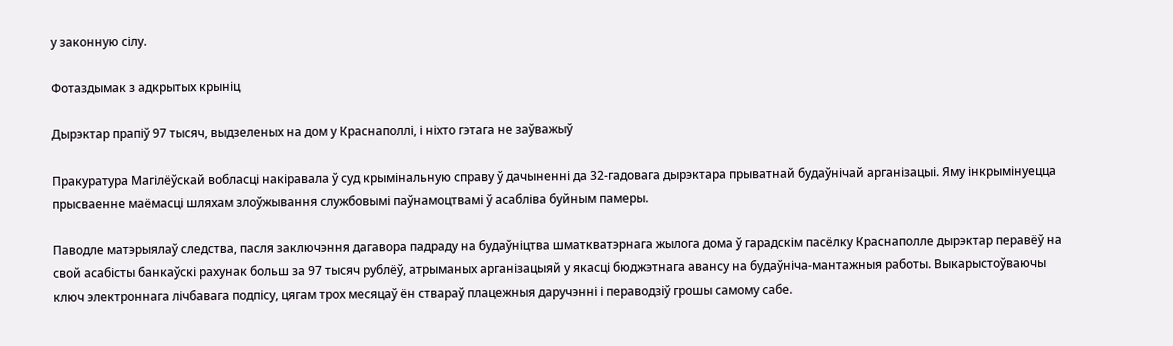у законную сілу.

Фотаздымак з адкрытых крыніц

Дырэктар прапіў 97 тысяч, выдзеленых на дом у Краснаполлі, і ніхто гэтага не заўважыў

Пракуратура Магілёўскай вобласці накіравала ў суд крымінальную справу ў дачыненні да 32-гадовага дырэктара прыватнай будаўнічай арганізацыі. Яму інкрымінуецца прысваенне маёмасці шляхам злоўжывання службовымі паўнамоцтвамі ў асабліва буйным памеры.

Паводле матэрыялаў следства, пасля заключэння дагавора падраду на будаўніцтва шматкватэрнага жылога дома ў гарадскім пасёлку Краснаполле дырэктар перавёў на свой асабісты банкаўскі рахунак больш за 97 тысяч рублёў, атрыманых арганізацыяй у якасці бюджэтнага авансу на будаўніча-мантажныя работы. Выкарыстоўваючы ключ электроннага лічбавага подпісу, цягам трох месяцаў ён ствараў плацежныя даручэнні і пераводзіў грошы самому сабе.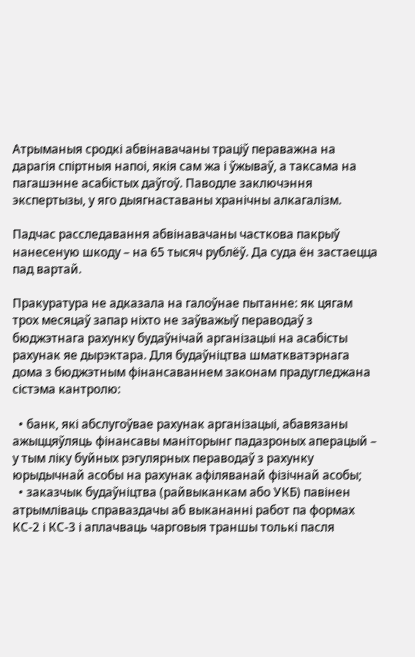Атрыманыя сродкі абвінавачаны траціў пераважна на дарагія спіртныя напоі, якія сам жа і ўжываў, а таксама на пагашэнне асабістых даўгоў. Паводле заключэння экспертызы, у яго дыягнаставаны хранічны алкагалізм.

Падчас расследавання абвінавачаны часткова пакрыў нанесеную шкоду – на 65 тысяч рублёў. Да суда ён застаецца пад вартай.

Пракуратура не адказала на галоўнае пытанне: як цягам трох месяцаў запар ніхто не заўважыў пераводаў з бюджэтнага рахунку будаўнічай арганізацыі на асабісты рахунак яе дырэктара. Для будаўніцтва шматкватэрнага дома з бюджэтным фінансаваннем законам прадугледжана сістэма кантролю:

  • банк, які абслугоўвае рахунак арганізацыі, абавязаны ажыццяўляць фінансавы маніторынг падазроных аперацый – у тым ліку буйных рэгулярных пераводаў з рахунку юрыдычнай асобы на рахунак афіляванай фізічнай асобы;
  • заказчык будаўніцтва (райвыканкам або УКБ) павінен атрымліваць справаздачы аб выкананні работ па формах КС-2 і КС-3 і аплачваць чарговыя траншы толькі пасля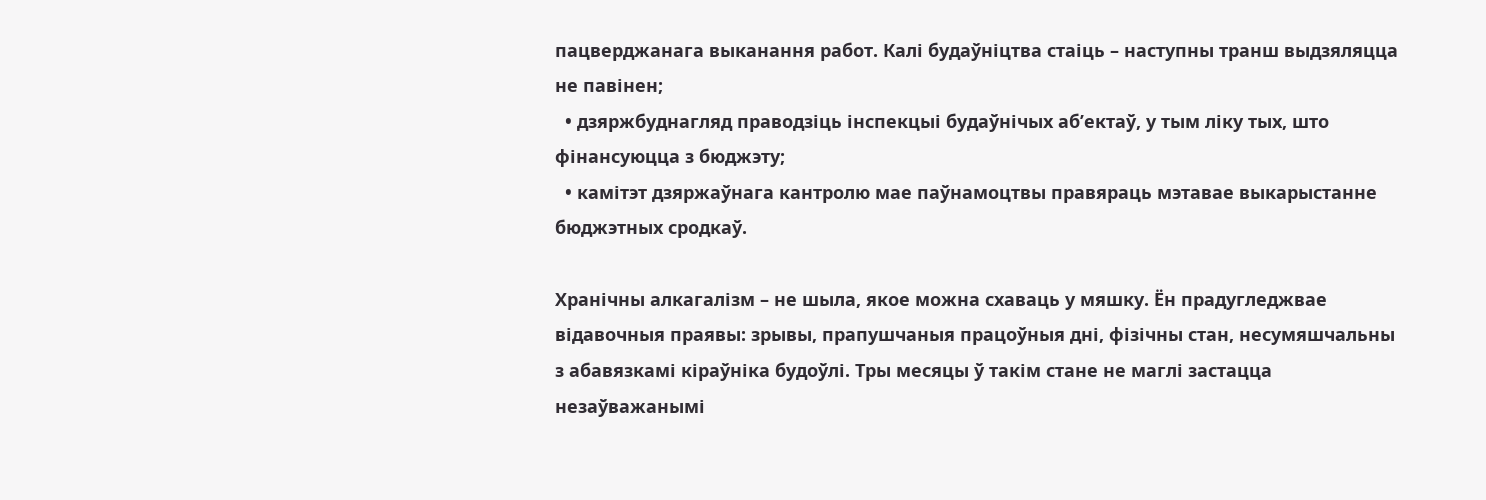пацверджанага выканання работ. Калі будаўніцтва стаіць – наступны транш выдзяляцца не павінен;
  • дзяржбуднагляд праводзіць інспекцыі будаўнічых аб’ектаў, у тым ліку тых, што фінансуюцца з бюджэту;
  • камітэт дзяржаўнага кантролю мае паўнамоцтвы правяраць мэтавае выкарыстанне бюджэтных сродкаў.

Хранічны алкагалізм – не шыла, якое можна схаваць у мяшку. Ён прадугледжвае відавочныя праявы: зрывы, прапушчаныя працоўныя дні, фізічны стан, несумяшчальны з абавязкамі кіраўніка будоўлі. Тры месяцы ў такім стане не маглі застацца незаўважанымі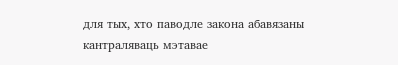для тых, хто паводле закона абавязаны кантраляваць мэтавае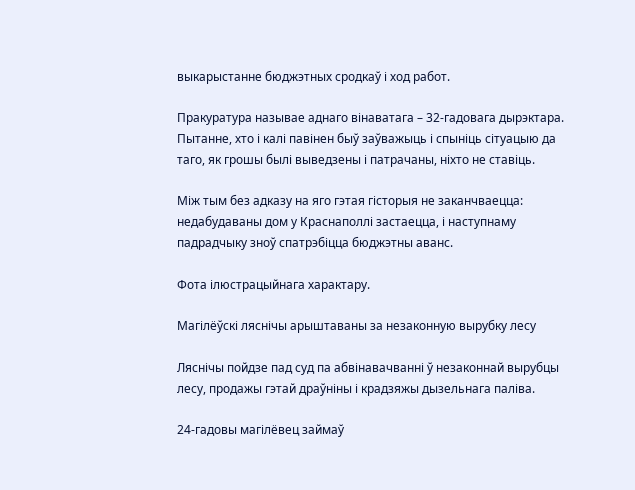выкарыстанне бюджэтных сродкаў і ход работ.

Пракуратура называе аднаго вінаватага – 32-гадовага дырэктара. Пытанне, хто і калі павінен быў заўважыць і спыніць сітуацыю да таго, як грошы былі выведзены і патрачаны, ніхто не ставіць.

Між тым без адказу на яго гэтая гісторыя не заканчваецца: недабудаваны дом у Краснаполлі застаецца, і наступнаму падрадчыку зноў спатрэбіцца бюджэтны аванс.

Фота ілюстрацыйнага характару.

Магілёўскі ляснічы арыштаваны за незаконную вырубку лесу

Ляснічы пойдзе пад суд па абвінавачванні ў незаконнай вырубцы лесу, продажы гэтай драўніны і крадзяжы дызельнага паліва.

24-гадовы магілёвец займаў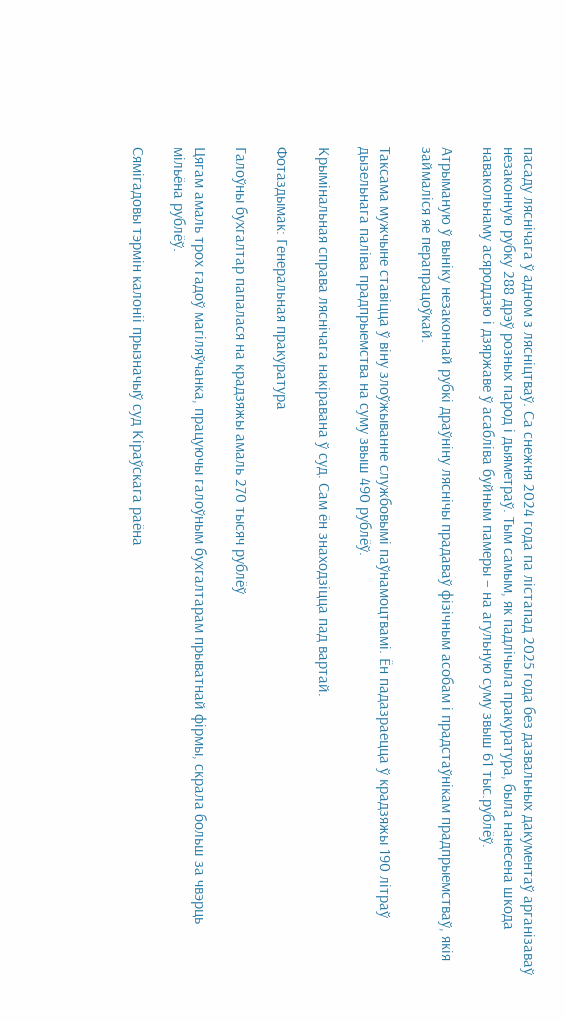пасаду ляснічага ў адном з лясніцтваў. Са снежня 2024 года па лістапад 2025 года без дазвальных дакументаў арганізаваў незаконную рубку 288 дрэў розных парод і дыяметраў. Тым самым, як падлічыла пракуратура, была нанесена шкода навакольнаму асяроддзю і дзяржаве ў асабліва буйным памеры – на агульную суму звыш 61 тыс.рублёў.

Атрыманую ў выніку незаконнай рубкі драўніну ляснічы прадаваў фізічным асобам і прадстаўнікам прадпрыемстваў, якія займаліся яе перапрацоўкай.

Таксама мужчыне ставіцца ў віну злоўжыванне службовымі паўнамоцтвамі. Ён падазраецца ў крадзяжы 190 літраў дызельнага паліва прадпрыемства на суму звыш 490 рублёў.

Крымінальная справа ляснічага накіравана ў суд. Сам ён знаходзіцца пад вартай.

Фотаздымак: Генеральная пракуратура

Галоўны бухгалтар папалася на крадзяжы амаль 270 тысяч рублёў

Цягам амаль трох гадоў магіляўчанка, працуючы галоўным бухгалтарам прыватнай фірмы, скрала больш за чвэрць мільёна рублёў.

Сямігадовы тэрмін калоніі прызначыў суд Кіраўскага раёна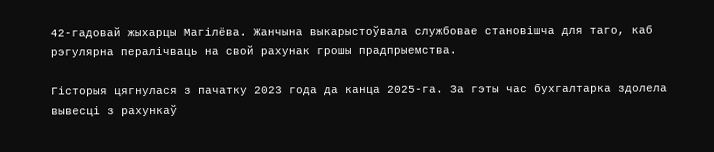42-гадовай жыхарцы Магілёва. Жанчына выкарыстоўвала службовае становішча для таго, каб рэгулярна пералічваць на свой рахунак грошы прадпрыемства.

Гісторыя цягнулася з пачатку 2023 года да канца 2025-га. За гэты час бухгалтарка здолела вывесці з рахункаў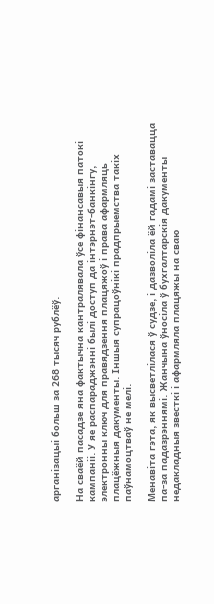арганізацыі больш за 268 тысяч рублёў.

На сваёй пасадзе яна фактычна кантралявала ўсе фінансавыя патокі кампаніі. У яе распараджэнні былі доступ да інтэрнэт-банкінгу, электронны ключ для правядзення плацяжоў і права афармляць плацёжныя дакументы. Іншыя супрацоўнікі прадпрыемства такіх паўнамоцтваў не мелі.

Менавіта гэта, як высветлілася ў судзе, і дазволіла ёй гадамі заставацца па-за падазрэннямі. Жанчына ўносіла ў бухгалтарскія дакументы недакладныя звесткі і афармляла плацяжы на сваю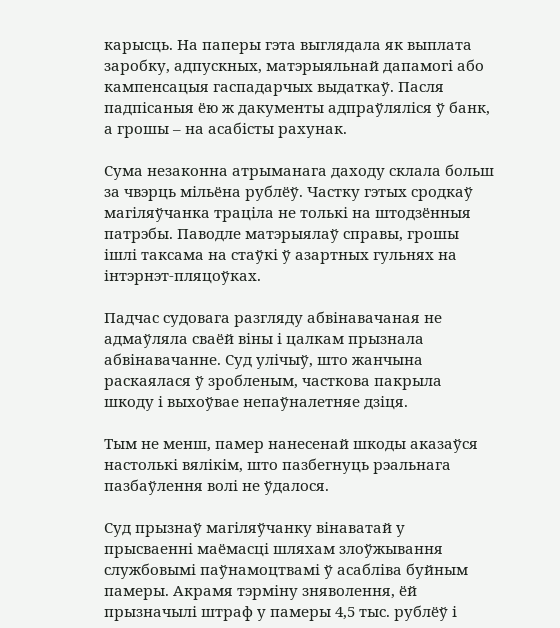карысць. На паперы гэта выглядала як выплата заробку, адпускных, матэрыяльнай дапамогі або кампенсацыя гаспадарчых выдаткаў. Пасля падпісаныя ёю ж дакументы адпраўляліся ў банк, а грошы – на асабісты рахунак.

Сума незаконна атрыманага даходу склала больш за чвэрць мільёна рублёў. Частку гэтых сродкаў магіляўчанка траціла не толькі на штодзённыя патрэбы. Паводле матэрыялаў справы, грошы ішлі таксама на стаўкі ў азартных гульнях на інтэрнэт-пляцоўках.

Падчас судовага разгляду абвінавачаная не адмаўляла сваёй віны і цалкам прызнала абвінавачанне. Суд улічыў, што жанчына раскаялася ў зробленым, часткова пакрыла шкоду і выхоўвае непаўналетняе дзіця.

Тым не менш, памер нанесенай шкоды аказаўся настолькі вялікім, што пазбегнуць рэальнага пазбаўлення волі не ўдалося.

Суд прызнаў магіляўчанку вінаватай у прысваенні маёмасці шляхам злоўжывання службовымі паўнамоцтвамі ў асабліва буйным памеры. Акрамя тэрміну зняволення, ёй прызначылі штраф у памеры 4,5 тыс. рублёў і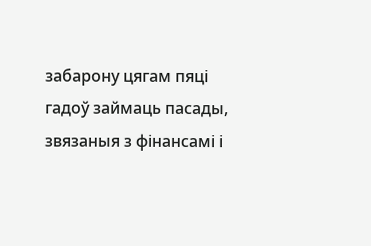забарону цягам пяці гадоў займаць пасады, звязаныя з фінансамі і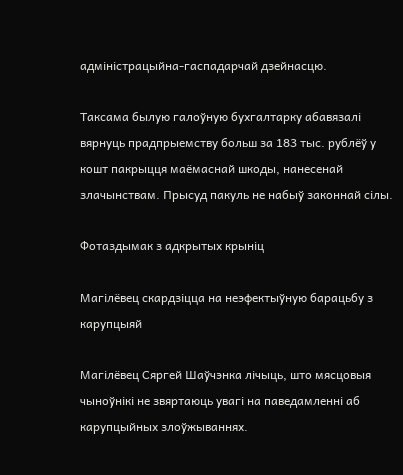адміністрацыйна-гаспадарчай дзейнасцю.

Таксама былую галоўную бухгалтарку абавязалі вярнуць прадпрыемству больш за 183 тыс. рублёў у кошт пакрыцця маёмаснай шкоды, нанесенай злачынствам. Прысуд пакуль не набыў законнай сілы.

Фотаздымак з адкрытых крыніц

Магілёвец скардзіцца на неэфектыўную барацьбу з карупцыяй

Магілёвец Сяргей Шаўчэнка лічыць, што мясцовыя чыноўнікі не звяртаюць увагі на паведамленні аб карупцыйных злоўжываннях.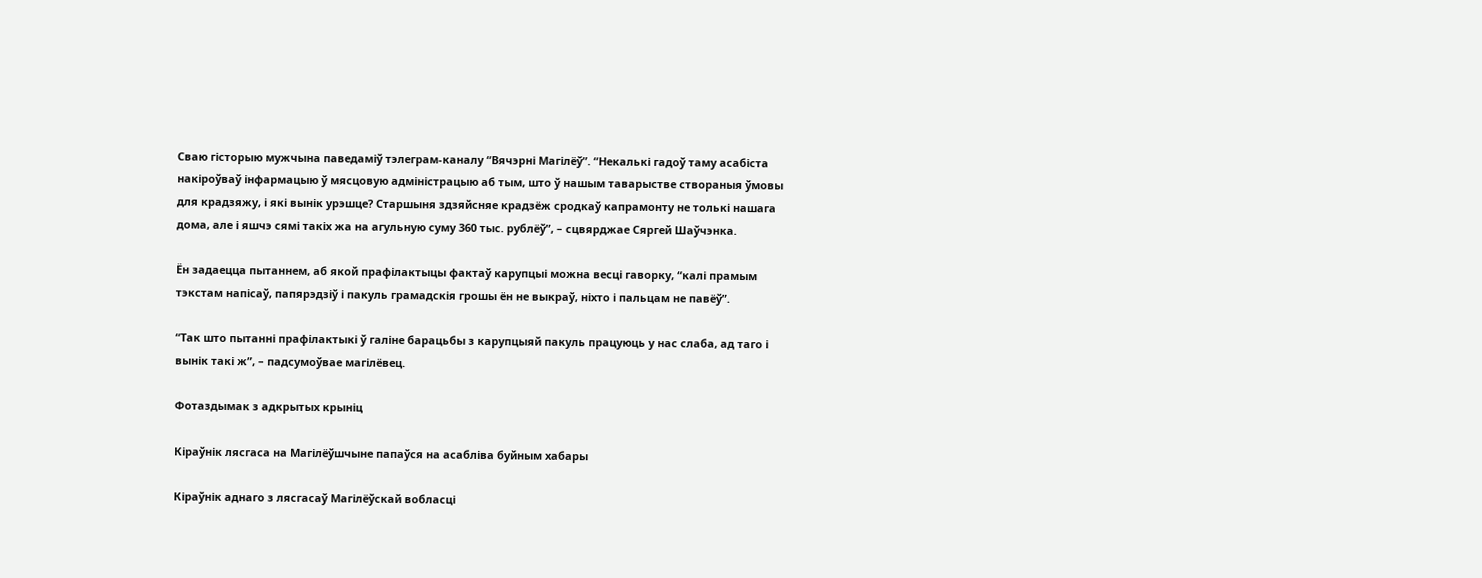Сваю гісторыю мужчына паведаміў тэлеграм-каналу “Вячэрні Магілёў”. “Некалькі гадоў таму асабіста накіроўваў інфармацыю ў мясцовую адміністрацыю аб тым, што ў нашым таварыстве створаныя ўмовы для крадзяжу, і які вынік урэшце? Старшыня здзяйсняе крадзёж сродкаў капрамонту не толькі нашага дома, але і яшчэ сямі такіх жа на агульную суму 360 тыс. рублёў”, – сцвярджае Сяргей Шаўчэнка.

Ён задаецца пытаннем, аб якой прафілактыцы фактаў карупцыі можна весці гаворку, “калі прамым тэкстам напісаў, папярэдзіў і пакуль грамадскія грошы ён не выкраў, ніхто і пальцам не павёў”.

“Так што пытанні прафілактыкі ў галіне барацьбы з карупцыяй пакуль працуюць у нас слаба, ад таго і вынік такі ж”, – падсумоўвае магілёвец.

Фотаздымак з адкрытых крыніц

Кіраўнік лясгаса на Магілёўшчыне папаўся на асабліва буйным хабары

Кіраўнік аднаго з лясгасаў Магілёўскай вобласці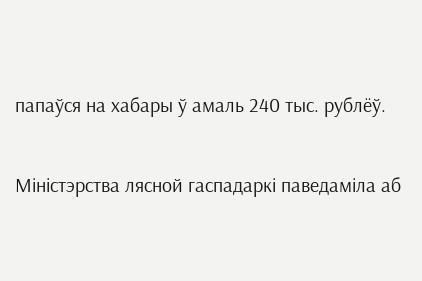папаўся на хабары ў амаль 240 тыс. рублёў.

Міністэрства лясной гаспадаркі паведаміла аб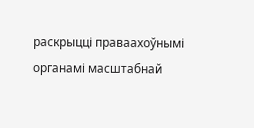раскрыцці праваахоўнымі органамі масштабнай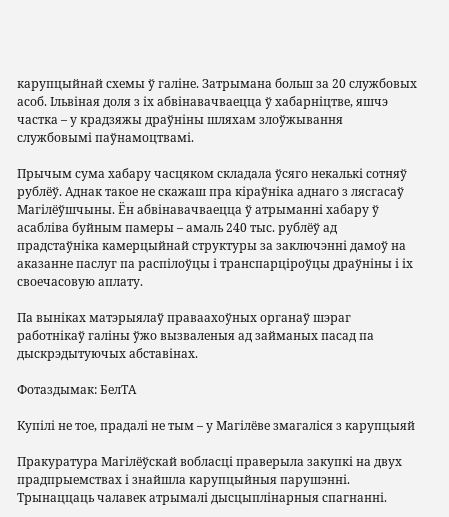карупцыйнай схемы ў галіне. Затрымана больш за 20 службовых асоб. Ільвіная доля з іх абвінавачваецца ў хабарніцтве, яшчэ частка – у крадзяжы драўніны шляхам злоўжывання службовымі паўнамоцтвамі.

Прычым сума хабару часцяком складала ўсяго некалькі сотняў рублёў. Аднак такое не скажаш пра кіраўніка аднаго з лясгасаў Магілёўшчыны. Ён абвінавачваецца ў атрыманні хабару ў асабліва буйным памеры – амаль 240 тыс. рублёў ад прадстаўніка камерцыйнай структуры за заключэнні дамоў на аказанне паслуг па распілоўцы і транспарціроўцы драўніны і іх своечасовую аплату.

Па выніках матэрыялаў праваахоўных органаў шэраг работнікаў галіны ўжо вызваленыя ад займаных пасад па дыскрэдытуючых абставінах.

Фотаздымак: БелТА

Купілі не тое, прадалі не тым – у Магілёве змагаліся з карупцыяй

Пракуратура Магілёўскай вобласці праверыла закупкі на двух прадпрыемствах і знайшла карупцыйныя парушэнні. Трынаццаць чалавек атрымалі дысцыплінарныя спагнанні.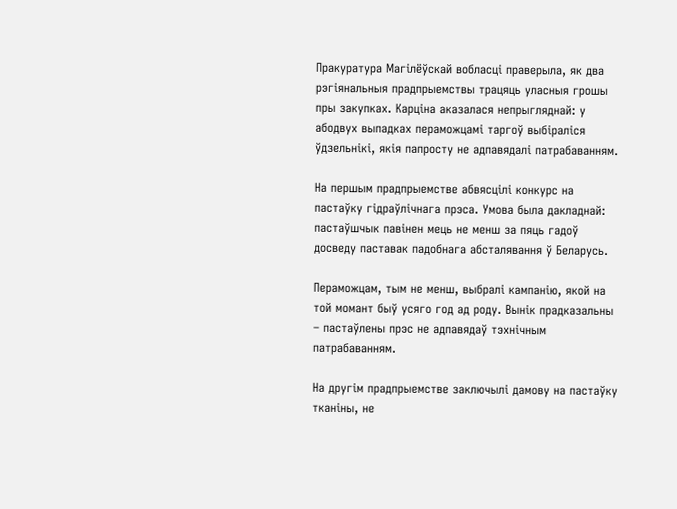Пракуратура Магілёўскай вобласці праверыла, як два рэгіянальныя прадпрыемствы трацяць уласныя грошы пры закупках. Карціна аказалася непрыгляднай: у абодвух выпадках пераможцамі таргоў выбіраліся ўдзельнікі, якія папросту не адпавядалі патрабаванням.

На першым прадпрыемстве абвясцілі конкурс на пастаўку гідраўлічнага прэса. Умова была дакладнай: пастаўшчык павінен мець не менш за пяць гадоў досведу паставак падобнага абсталявання ў Беларусь.

Пераможцам, тым не менш, выбралі кампанію, якой на той момант быў усяго год ад роду. Вынік прадказальны – пастаўлены прэс не адпавядаў тэхнічным патрабаванням.

На другім прадпрыемстве заключылі дамову на пастаўку тканіны, не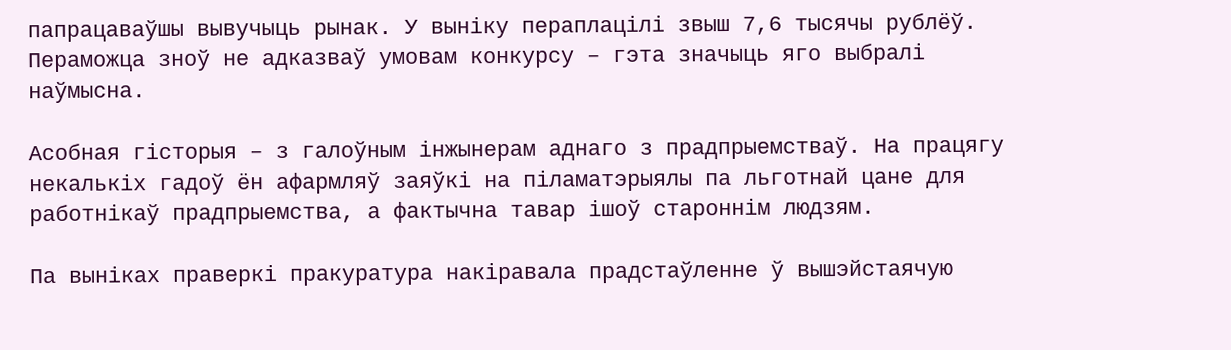папрацаваўшы вывучыць рынак. У выніку пераплацілі звыш 7,6 тысячы рублёў. Пераможца зноў не адказваў умовам конкурсу – гэта значыць яго выбралі наўмысна.

Асобная гісторыя – з галоўным інжынерам аднаго з прадпрыемстваў. На працягу некалькіх гадоў ён афармляў заяўкі на піламатэрыялы па льготнай цане для работнікаў прадпрыемства, а фактычна тавар ішоў староннім людзям.

Па выніках праверкі пракуратура накіравала прадстаўленне ў вышэйстаячую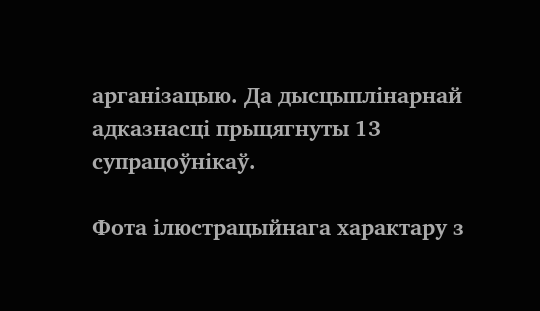арганізацыю. Да дысцыплінарнай адказнасці прыцягнуты 13 супрацоўнікаў.

Фота ілюстрацыйнага характару з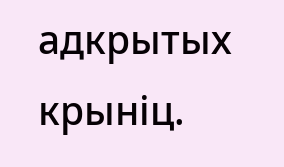адкрытых крыніц.